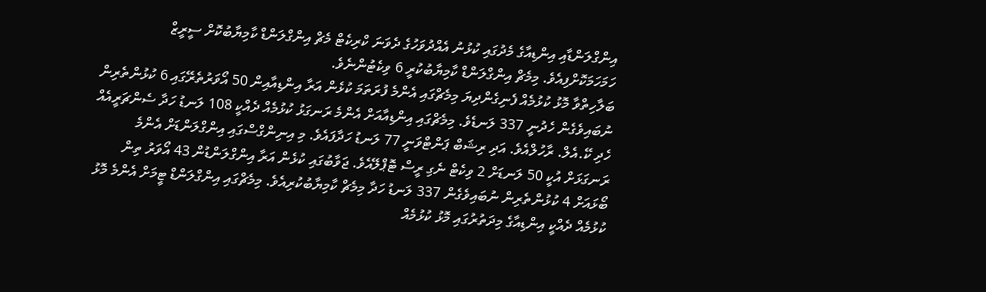އިންގްލަންޑާއި އިންޑިއާގެ މެދުގައި ކުޅުނު އެއްދުވަހުގެ ދެވަނަ ކްރިކެޓް މެޗް އިންގްލަންޑް ކާމިޔާބުކޮށް ސީރީޒް ހަމަހަމަކޮށްފިއެވެ. މިމެޗް އިންގްލަންޑް ކާމިޔާބުކުރީ 6 ވިކެޓުންނެވެ.
ބަލާހިތްވާ މޮޅު ކުޅުމެއް ފެނިގެންދިޔަ މިމެޗްގައި އެންމެ ފުރަތަމަ ކުޅެން އަރާ އިންޑިއާއިން 50 އޯވަރުތެރޭގައި 6 ކުޅުންތެރިން ނުބައިވެގެން ހެދުނީ 337 ލަނޑެވެ. މިމެޗްގައި އިންޑިއާއަށް އެންމެ ރަނގަޅު ކުޅުމެއް ދެއްކީ 108 ލަނޑު ހަދާ ސެންޗަރީއެއް ހެދި ކޭ.އެލް. ރާހުލްއެވެ. އަދި ރިޝަބް ޕަންޓްވަނީ 77 ލަނޑު ހަދާފައެވެ. މި އިނިންގްސްގައި އިންގްލަންޑަށް އެންމެ ރަނގަޅަށް އުކީ 50 ލަނޑަށް 2 ވިކެޓް ނެގި ރީސް ޓޮޕްލޭއެވެ. ޖަވާބުގައި ކުޅެން އަރާ އިންގްލަންޑުން 43 އޯވަރު ތިން ބޯޅައަށް 4 ކުޅުންތެރިން ނުބައިވެގެން 337 ލަނޑު ހަދާ މިމެޗް ކާމިޔާބުކުރިއެވެ. މިމެޗްގައި އިންގްލަންޑް ޓީމަށް އެންމެ މޮޅު ކުޅުމެއް ދެއްކީ އިންޑިއާގެ މިދަތުރުގައި މޮޅު ކުޅުމެއް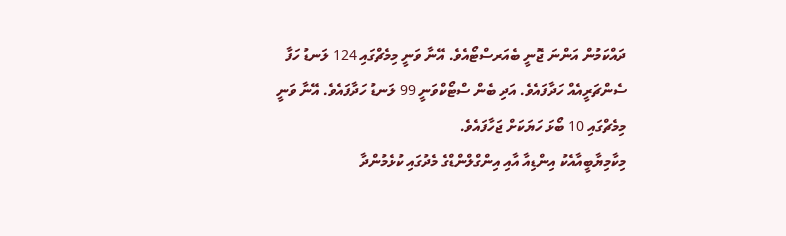ދައްކަމުން އަންނަ ޖޮނީ ބެއަރސްޓޯއެވެ. އޭނާ ވަނީ މިމެޗްގައި 124 ލަނޑު ހަފާ ސެންޗަރީއެއް ހަދާފައެވެ. އަދި ބެން ސްޓޯކްވަނީ 99 ލަނޑު ހަދާފައެވެ. އޭނާ ވަނީ މިމެޗްގައި 10 ބޯޅަ ހަޔަކަށް ޖަހާފައެވެ.
މިކާމިޔާބީއާއެކު އިންޑިއާ އާއި އިންގްލްންޑްގެ މެދުގައި ކުޅެމުންދާ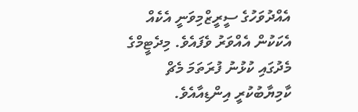އެއްދުވަހުގެ ސީރީޒްމިވަނީ އެކެއް އެކަކުން އެއްވަރު ވެފައެވެ. މިދެޓީމްގެ މެދުގައި ކުޅުނު ފުރަތަމަ މެޗް ކާމިޔާބުކުރީ އިންޑިއާއެވެ.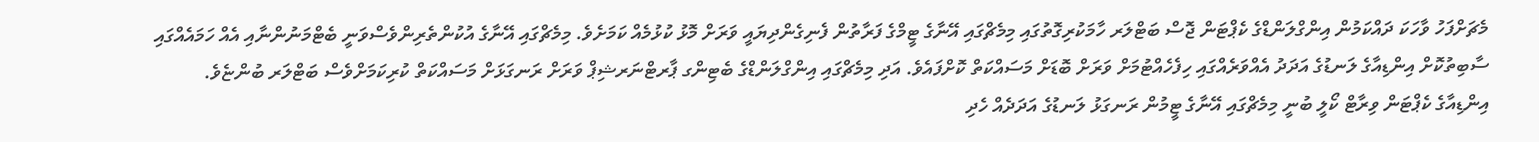މެޗަށްފަހު ވާހަކަ ދައްކަމުން އިންގްލަންޑްގެ ކެޕްޓަން ޖޮސް ބަޓްލަރ ހާމަކުރިގޮތުގައި މިމެޗްގައި އޭނާގެ ޓީމްގެ ފަރާތުން ފެނިގެންދިޔައީ ވަރަށް މޮޅު ކުޅުމެއް ކަމަށެވެ. މިމެޗްގައި އޭނާގެ އުކުންތެރިންވެސްވަނީ ބެޓްމަނުންނާއި އެއް ހަމައެއްގައި ސާބިތުކޮށް އިންޑިއާގެ ލަނޑުގެ އަދަދު އެއްވަރެއްގައި ހިފެހެއްޓުމަށް ވަރަށް ބޮޑަށް މަސައްކަތް ކޮށްފައެވެ. އަދި މިމެޗްގައި އިންގްލަންޑްގެ ބެޓިންގ ޕާރޓްނަރޝިޕް ވަރަށް ރަނގަޅަށް މަސައްކަތް ކުރިކަމަށްވެސް ބަޓްލަރ ބުންޏެވެ.
އިންޑިއާގެ ކެޕްޓަން ވިރާޓް ކޯލީ ބުނީ މިމެޗްގައި އޭނާގެ ޓީމުން ރަނގަޅު ލަނޑުގެ އަދަދެއް ހެދި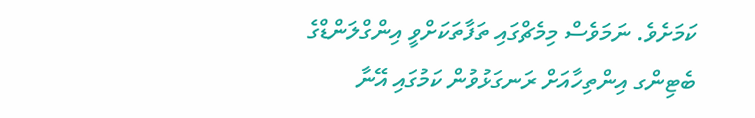ކަމަށެވެ. ނަމަވެސް މިމެޗްގައި ތަފާތަކަށްވީ އިންގްލަންޑްގެ ބެޓިންގ އިންތިހާއަށް ރަނގަޅުވުން ކަމުގައި އޭނާ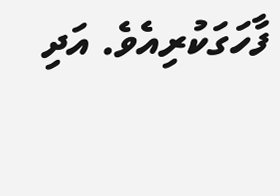ފާހަގަކުރިއެވެ. އަދި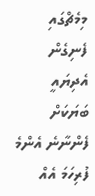މިމެޗްގައި ފެނިގެން އެދިޔައީ ބަޔަކަށް ފެންނާނެ އެންމެ ފުރިހަމަ އެއް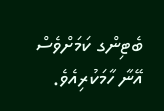ބެޓިންގ ކަމަށްވެސް އޭނާ ހާމަކުރިއެވެ.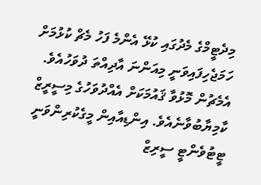މިދެޓީމްގެ މެދުގައި ކުޅޭ އެންމެ ފަހު މެޗް ކުޅުމަށް ހަމަޖެހިފައިވަނީ މިއަންނަ އާދިއްތަ ދުވަހުއެވެ. އެމެޗުން މޮޅުވާ ޤައުމަކަށް އެއްދުވަހުގެ މިސީރީޒް ކާމިޔާބުވާނެއެވެ. އިންޑިއާއިން މީގެކުރިންވަނީ ޓީޓުވެންޓީ ސީރިޒް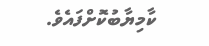ކާމިޔާބުކޮށްފައެވެ.